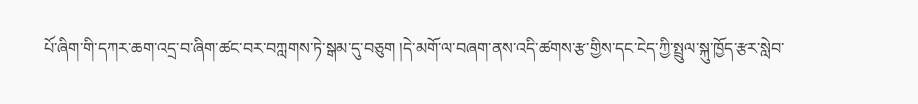པོ་ཞིག་གི་དཀར་ཆག་འདྲ་བ་ཞིག་ཚང་བར་བཀླགས་ཏེ་སྒམ་དུ་བཅུག །དེ་མགོ་ལ་བཞག་ནས་འདི་ཚགས་རྩ་གྱིས་དང་ངེད་ཀྱི་སྤྲུལ་སྐུ་ཁྱོད་རྩར་སླེབ་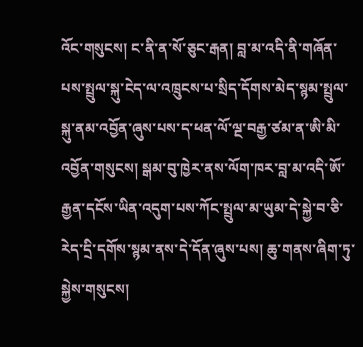འོང་གསུངས། ང་ནི་ན་སོ་ཅུང་རྒན། བླ་མ་འདི་ནི་གཞོན་པས་སྤྲུལ་སྐུ་ངེད་ལ་འཁྲུངས་པ་སྲིད་དོགས་མེད་སྙམ་སྤྲུལ་སྐུ་ནམ་འབྱོན་ཞུས་པས་ད་ཕན་ལོ་ལྔ་བརྒྱ་ཙམ་ན་ཨི་མི་འབྱོན་གསུངས། སྒམ་བུ་ཁྱེར་ནས་ལོག་ཁར་བླ་མ་འདི་ཨོ་རྒྱན་དངོས་ཡིན་འདུག་པས་ཀོང་སྤྲུལ་མ་ཡུམ་དེ་སྐྱེ་བ་ཅི་རེད་དྲི་དགོས་སྙམ་ནས་དེ་དོན་ཞུས་པས། ཆུ་གནས་ཞིག་ཏུ་སྐྱེས་གསུངས།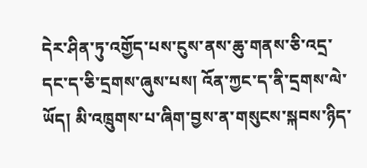དེར་ཤིན་ཏུ་འགྱོད་པས་ངུས་ནས་ཆུ་གནས་ཅི་འདྲ་དང་ད་ཅི་དྲགས་ཞུས་པས། འོན་ཀྱང་ད་ནི་དྲགས་ལེ་ཡོད། མི་འཁྲུགས་པ་ཞིག་བྱས་ན་གསུངས་སྐབས་ཉིད་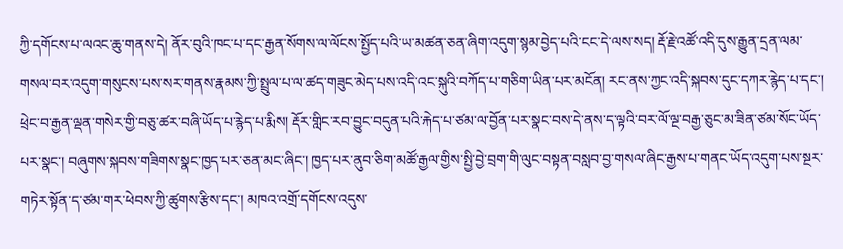ཀྱི་དགོངས་པ་ལའང་ཆུ་གནས་དེ། ནོར་བུའི་ཁང་པ་དང་རྒྱན་སོགས་ལ་ལོངས་སྤྱོད་པའི་ཡ་མཚན་ཅན་ཞིག་འདུག་སྙམ་བྱེད་པའི་ངང་དེ་ལས་སད། རྡོ་རྗེ་འཚོ་འདི་དུས་རྒྱུན་དྲན་ལམ་གསལ་བར་འདུག་གསུངས་པས་སར་གནས་རྣམས་ཀྱི་སྤྲུལ་པ་ལ་ཚད་གཟུང་མེད་པས་འདི་འང་སྐུའི་བཀོད་པ་གཅིག་ཡིན་པར་མངོན། རང་ནས་ཀྱང་འདི་སྐབས་དུང་དཀར་རྙེད་པ་དང་། ཕྲེང་བ་རྒྱན་ལྡན་གསེར་གྱི་བཅུ་ཚར་བཞི་ཡོད་པ་རྙེད་པ་རྨིས། རྡོར་གླིང་རབ་བྱུང་བདུན་པའི་རྐེད་པ་ཙམ་ལ་བྱོན་པར་སྣང་བས་དེ་ནས་ད་ལྟའི་བར་ལོ་ལྔ་བརྒྱ་ཅུང་མ་ཟིན་ཙམ་སོང་ཡོད་པར་སྣང་། བཞུགས་སྐབས་གཟིགས་སྣང་ཁྱད་པར་ཅན་མང་ཞིང་། ཁྱད་པར་ནུབ་ཅིག་མཚོ་རྒྱལ་གྱིས་སྤྱི་བྱེ་བྲག་གི་ལུང་བསྟན་བསླབ་བྱ་གསལ་ཞིང་རྒྱས་པ་གནང་ཡོད་འདུག་པས་སྔར་གཏེར་སྟོན་ད་ཙམ་གར་ཕེབས་ཀྱི་ཚུགས་རྩིས་དང་། མཁའ་འགྲོ་དགོངས་འདུས་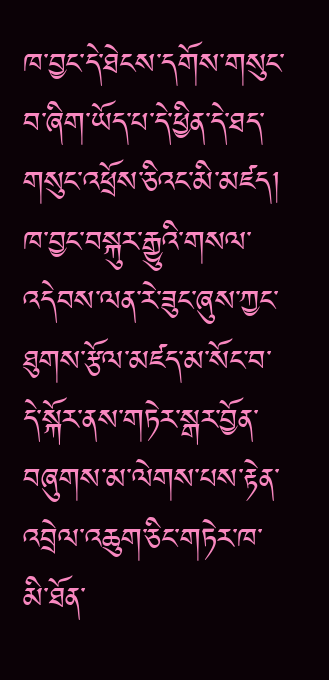ཁ་བྱང་དེ་ཐེངས་དགོས་གསུང་བ་ཞིག་ཡོད་པ་དེ་ཕྱིན་དེ་ཐད་གསུང་འཕྲོས་ཅིའང་མི་མཛད། ཁ་བྱང་བསྐུར་རྒྱུའི་གསལ་འདེབས་ལན་རེ་ཟུང་ཞུས་ཀྱང་ཐུགས་རྩོལ་མཛད་མ་སོང་བ་དེ་སྐོར་ནས་གཏེར་སྒར་བྱོན་བཞུགས་མ་ལེགས་པས་རྟེན་འབྲེལ་འཆུག་ཅིང་གཏེར་ཁ་མི་ཐོན་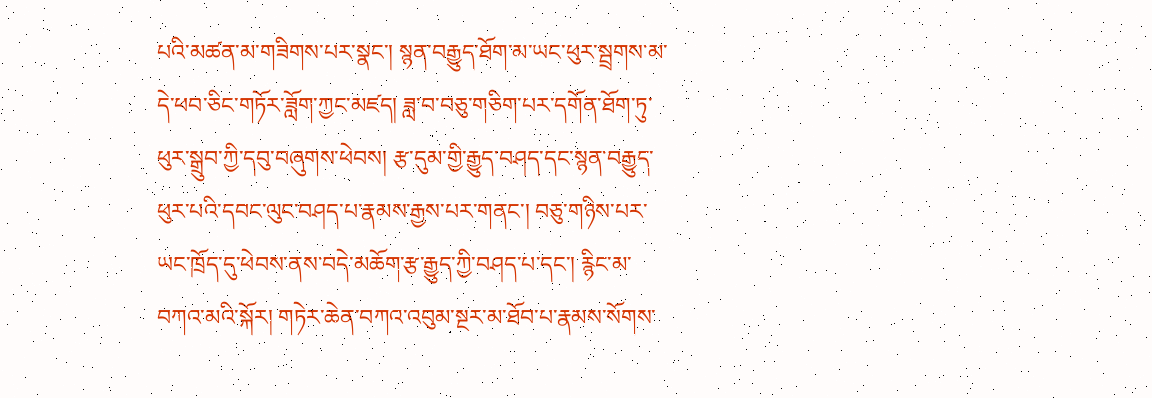པའི་མཚན་མ་གཟིགས་པར་སྣང་། སྙན་བརྒྱུད་ཐོག་མ་ཡང་ཕུར་སྦྲགས་མ་དེ་ཕབ་ཅིང་གཏོར་ཟློག་ཀྱང་མཛད། ཟླ་བ་བཅུ་གཅིག་པར་དགོན་ཐོག་ཏུ་ཕུར་སྒྲུབ་ཀྱི་དབུ་བཞུགས་ཕེབས། རྩ་དུམ་གྱི་རྒྱུད་བཤད་དང་སྙན་བརྒྱུད་ཕུར་པའི་དབང་ལུང་བཤད་པ་རྣམས་རྒྱས་པར་གནང་། བཅུ་གཉིས་པར་ཡང་ཁྲོད་དུ་ཕེབས་ནས་བདེ་མཆོག་རྩ་རྒྱུད་ཀྱི་བཤད་པ་དང་། རྙིང་མ་བཀའ་མའི་སྐོར། གཏེར་ཆེན་བཀའ་འབུམ་སྔར་མ་ཐོབ་པ་རྣམས་སོགས་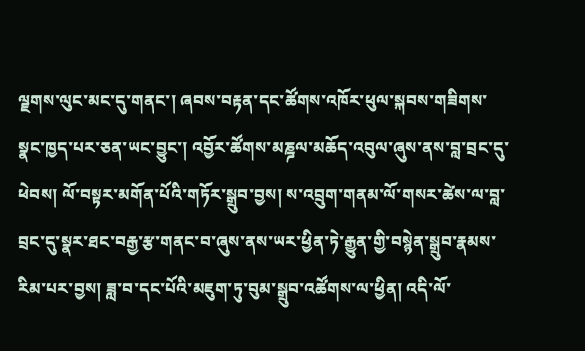ལྗགས་ལུང་མང་དུ་གནང་། ཞབས་བརྟན་དང་ཚོགས་འཁོར་ཕུལ་སྐབས་གཟིགས་སྣང་ཁྱད་པར་ཅན་ཡང་བྱུང་། འབྱོར་ཚོགས་མཎྜལ་མཆོད་འབུལ་ཞུས་ནས་བླ་བྲང་དུ་ཕེབས། ལོ་བསྟར་མགོན་པོའི་གཏོར་སྒྲུབ་བྱས། ས་འབྲུག་གནམ་ལོ་གསར་ཚེས་ལ་བླ་བྲང་དུ་སྣར་ཐང་བརྒྱ་རྩ་གནང་བ་ཞུས་ནས་ཡར་ཕྱིན་ཏེ་རྒྱུན་གྱི་བསྙེན་སྒྲུབ་རྣམས་རིམ་པར་བྱས། ཟླ་བ་དང་པོའི་མཇུག་ཏུ་བུམ་སྒྲུབ་འཚོགས་ལ་ཕྱིན། འདི་ལོ་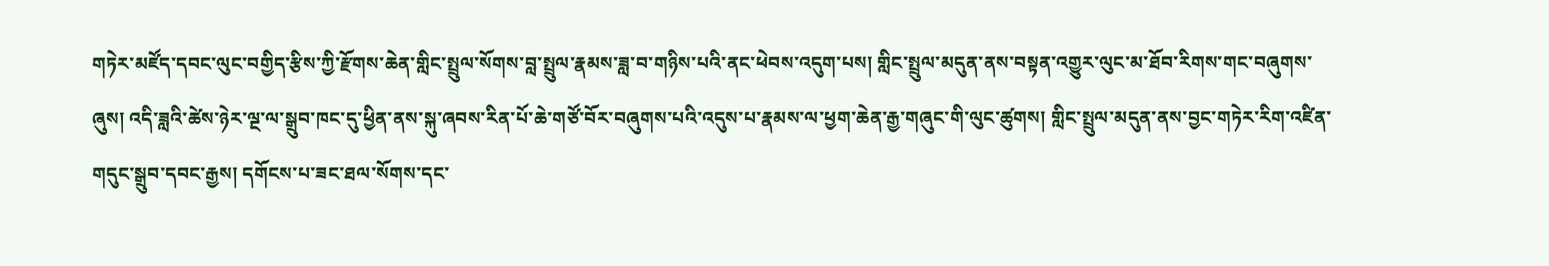གཏེར་མཛོད་དབང་ལུང་བགྱིད་རྩིས་ཀྱི་རྫོགས་ཆེན་གླིང་སྤྲུལ་སོགས་བླ་སྤྲུལ་རྣམས་ཟླ་བ་གཉིས་པའི་ནང་ཕེབས་འདུག་པས། གླིང་སྤྲུལ་མདུན་ནས་བསྟན་འགྱུར་ལུང་མ་ཐོབ་རིགས་གང་བཞུགས་ཞུས། འདི་ཟླའི་ཚེས་ཉེར་ལྔ་ལ་སྒྲུབ་ཁང་དུ་ཕྱིན་ནས་སྐུ་ཞབས་རིན་པོ་ཆེ་གཙོ་བོར་བཞུགས་པའི་འདུས་པ་རྣམས་ལ་ཕྱག་ཆེན་རྒྱ་གཞུང་གི་ལུང་ཚུགས། གླིང་སྤྲུལ་མདུན་ནས་བྱང་གཏེར་རིག་འཛིན་གདུང་སྒྲུབ་དབང་རྒྱས། དགོངས་པ་ཟང་ཐལ་སོགས་དང་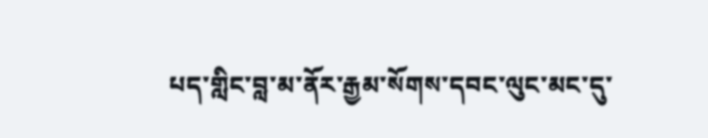པད་གླིང་བླ་མ་ནོར་རྒྱམ་སོགས་དབང་ལུང་མང་དུ་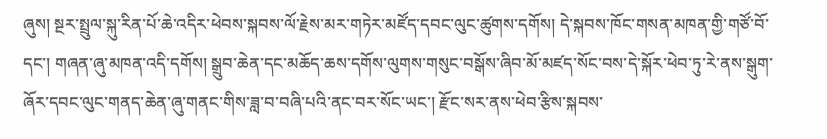ཞུས། སྔར་སྤྲུལ་སྐུ་རིན་པོ་ཆེ་འདིར་ཕེབས་སྐབས་ལོ་རྗེས་མར་གཏེར་མཛོད་དབང་ལུང་ཚུགས་དགོས། དེ་སྐབས་ཁོང་གསན་མཁན་གྱི་གཙོ་བོ་དང་། གཞན་ཞུ་མཁན་འདི་དགོས། སྒྲུབ་ཆེན་དང་མཆོད་ཆས་དགོས་ལུགས་གསུང་བསྒོས་ཞིབ་མོ་མཛད་སོང་བས་དེ་སྐོར་ཕེབ་ཏུ་རེ་ནས་སྒུག་ཞོར་དབང་ལུང་གནད་ཆེན་ཞུ་གནང་གིས་ཟླ་བ་བཞི་པའི་ནང་བར་སོང་ཡང་། རྫོང་སར་ནས་ཕེབ་རྩིས་སྐབས་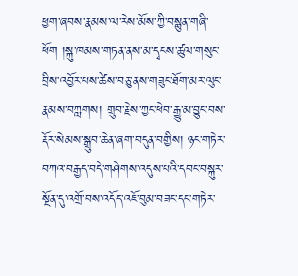ཕྱག་ཞབས་རྣམས་ལ་རེས་མོས་ཀྱི་བསྙུན་གཞི་ཕོག །སྐུ་ཁམས་གཏན་ནས་མ་དྭངས་ཚུལ་གསུང་བྲིས་འབྱོར་པས་ཚེས་བཅུ་ནས་གཟུང་ཐོག་མར་ལུང་རྣམས་བཀླགས། གྲུབ་རྗེས་ཀྱང་ཕེབ་རྒྱུ་མ་བྱུང་བས་རྡོར་སེམས་སྒྲུབ་ཆེན་ཞག་བདུན་བགྱིས། ཉང་གཏེར་བཀའ་བརྒྱད་བདེ་གཤེགས་འདུས་པའི་དབང་བསྐུར་སྔོན་དུ་འགྲོ་བས་འདོད་འཇོ་བུམ་བཟང་དང་གཏེར་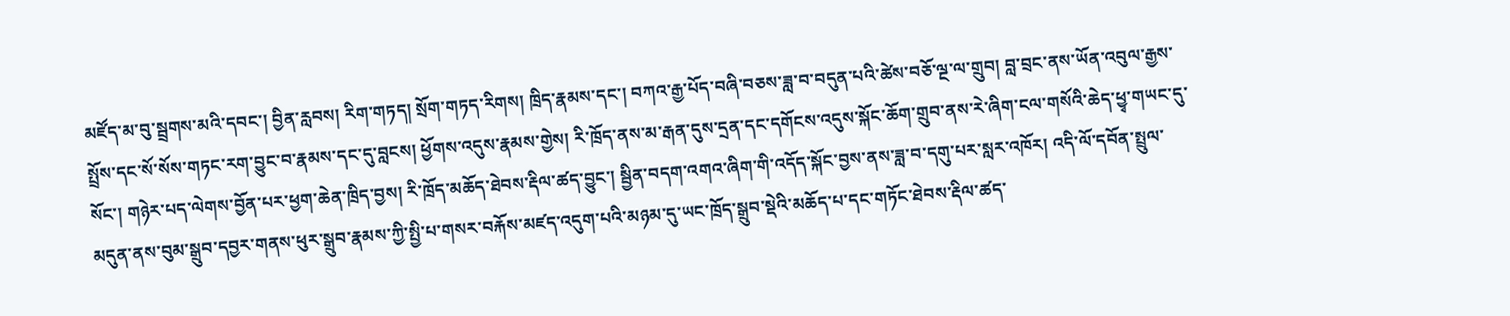མཛོད་མ་བུ་སྦྲགས་མའི་དབང་། བྱིན་རླབས། རིག་གཏད། སྲོག་གཏད་རིགས། ཁྲིད་རྣམས་དང་། བཀའ་རྒྱ་པོད་བཞི་བཅས་ཟླ་བ་བདུན་པའི་ཚེས་བཅོ་ལྔ་ལ་གྲུབ། བླ་བྲང་ནས་ཡོན་འབུལ་རྒྱས་སྤྲོས་དང་སོ་སོས་གཏང་རག་བྱུང་བ་རྣམས་དང་དུ་བླངས། ཕྱོགས་འདུས་རྣམས་གྱེས། རི་ཁྲོད་ནས་མ་རྒན་དུས་དྲན་དང་དགོངས་འདུས་སྐོང་ཆོག་གྲུབ་ནས་རེ་ཞིག་ངལ་གསོའི་ཆེད་ཕྱྭ་གཡང་དུ་སོང་། གཉེར་པད་ལེགས་བྱོན་པར་ཕྱག་ཆེན་ཁྲིད་བྱས། རི་ཁྲོད་མཆོད་ཐེབས་རྡིལ་ཚད་བྱུང་། སྦྱིན་བདག་འགའ་ཞིག་གི་འདོད་སྐོང་བྱས་ནས་ཟླ་བ་དགུ་པར་སླར་འཁོར། འདི་ལོ་དབོན་སྤྲུལ་མདུན་ནས་བུམ་སྒྲུབ་དབྱར་གནས་ཕུར་སྒྲུབ་རྣམས་ཀྱི་སྤྱི་པ་གསར་བརྐོས་མཛད་འདུག་པའི་མཉམ་དུ་ཡང་ཁྲོད་སྒྲུབ་སྡེའི་མཆོད་པ་དང་གཏོང་ཐེབས་རྡིལ་ཚད་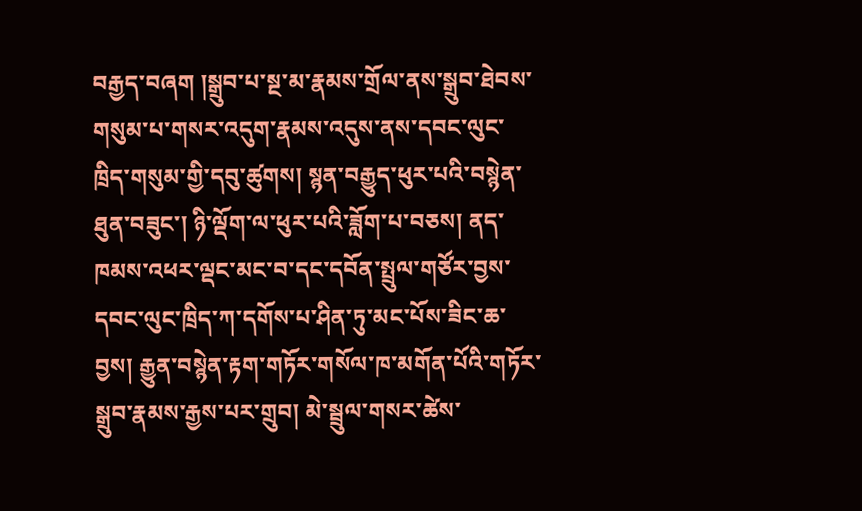བརྒྱད་བཞག །སྒྲུབ་པ་སྔ་མ་རྣམས་གྲོལ་ནས་སྒྲུབ་ཐེབས་གསུམ་པ་གསར་འདུག་རྣམས་འདུས་ནས་དབང་ལུང་ཁྲིད་གསུམ་གྱི་དབུ་ཚུགས། སྙན་བརྒྱུད་ཕུར་པའི་བསྙེན་ཐུན་བཟུང་། ཉི་ལྡོག་ལ་ཕུར་པའི་ཟློག་པ་བཅས། ནད་ཁམས་འཕར་ལྡང་མང་བ་དང་དབོན་སྤྲུལ་གཙོར་བྱས་དབང་ལུང་ཁྲིད་ཀ་དགོས་པ་ཤིན་ཏུ་མང་པོས་ཟིང་ཆ་བྱས། རྒྱུན་བསྙེན་རྟག་གཏོར་གསོལ་ཁ་མགོན་པོའི་གཏོར་སྒྲུབ་རྣམས་རྒྱས་པར་གྲུབ། མེ་སྦྲུལ་གསར་ཚེས་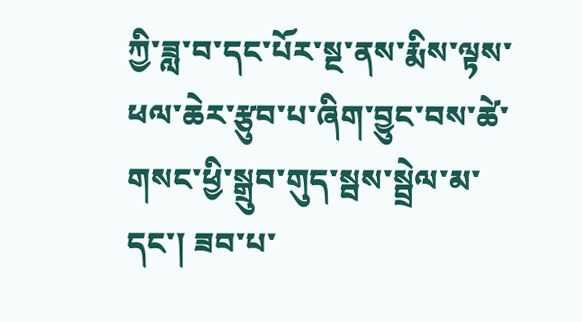ཀྱི་ཟླ་བ་དང་པོར་སྔ་ནས་རྨིས་ལྟས་ཕལ་ཆེར་རྩུབ་པ་ཞིག་བྱུང་བས་ཚེ་གསང་ཕྱི་སྒྲུབ་གུད་སྦས་སྦྲེལ་མ་དང་། ཟབ་པ་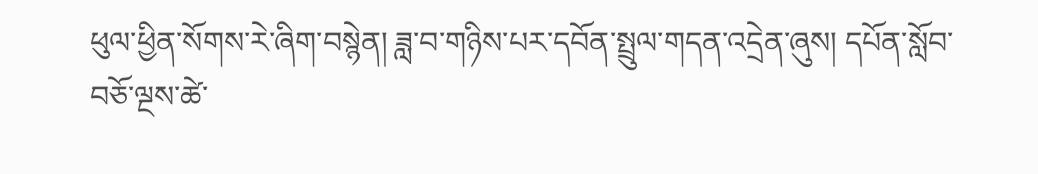ཕུལ་ཕྱིན་སོགས་རེ་ཞིག་བསྙེན། ཟླ་བ་གཉིས་པར་དབོན་སྤྲུལ་གདན་འདྲེན་ཞུས། དཔོན་སློབ་བཅོ་ལྔས་ཚེ་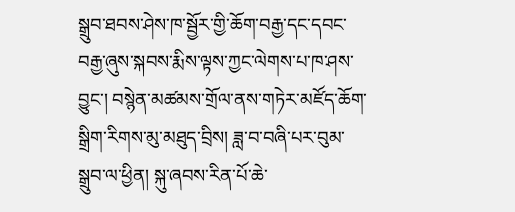སྒྲུབ་ཐབས་ཤེས་ཁ་སྦྱོར་གྱི་ཆོག་བརྒྱ་དང་དབང་བརྒྱ་ཞུས་སྐབས་རྨིས་ལྟས་ཀྱང་ལེགས་པ་ཁ་ཤས་བྱུང་། བསྙེན་མཚམས་གྲོལ་ནས་གཏེར་མཛོད་ཆོག་སྒྲིག་རིགས་མུ་མཐུད་བྲིས། ཟླ་བ་བཞི་པར་བུམ་སྒྲུབ་ལ་ཕྱིན། སྐུ་ཞབས་རིན་པོ་ཆེ་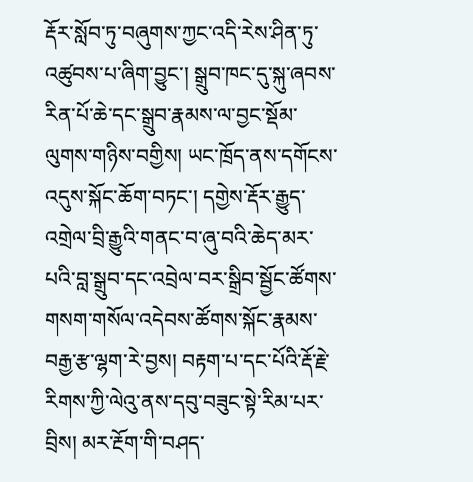རྡོར་སློབ་ཏུ་བཞུགས་ཀྱང་འདི་རེས་ཤིན་ཏུ་འཚུབས་པ་ཞིག་བྱུང་། སྒྲུབ་ཁང་དུ་སྐུ་ཞབས་རིན་པོ་ཆེ་དང་སྒྲུབ་རྣམས་ལ་བྱང་སྡོམ་ལུགས་གཉིས་བགྱིས། ཡང་ཁྲོད་ནས་དགོངས་འདུས་སྐོང་ཆོག་བཏང་། དགྱེས་རྡོར་རྒྱུད་འགྲེལ་བྲི་རྒྱུའི་གནང་བ་ཞུ་བའི་ཆེད་མར་པའི་བླ་སྒྲུབ་དང་འབྲེལ་བར་སྒྲིབ་སྦྱོང་ཚོགས་གསག་གསོལ་འདེབས་ཚོགས་སྐོང་རྣམས་བརྒྱ་རྩ་ལྷག་རེ་བྱས། བརྟག་པ་དང་པོའི་རྡོ་རྗེ་རིགས་ཀྱི་ལེའུ་ནས་དབུ་བཟུང་སྟེ་རིམ་པར་བྲིས། མར་རྔོག་གི་བཤད་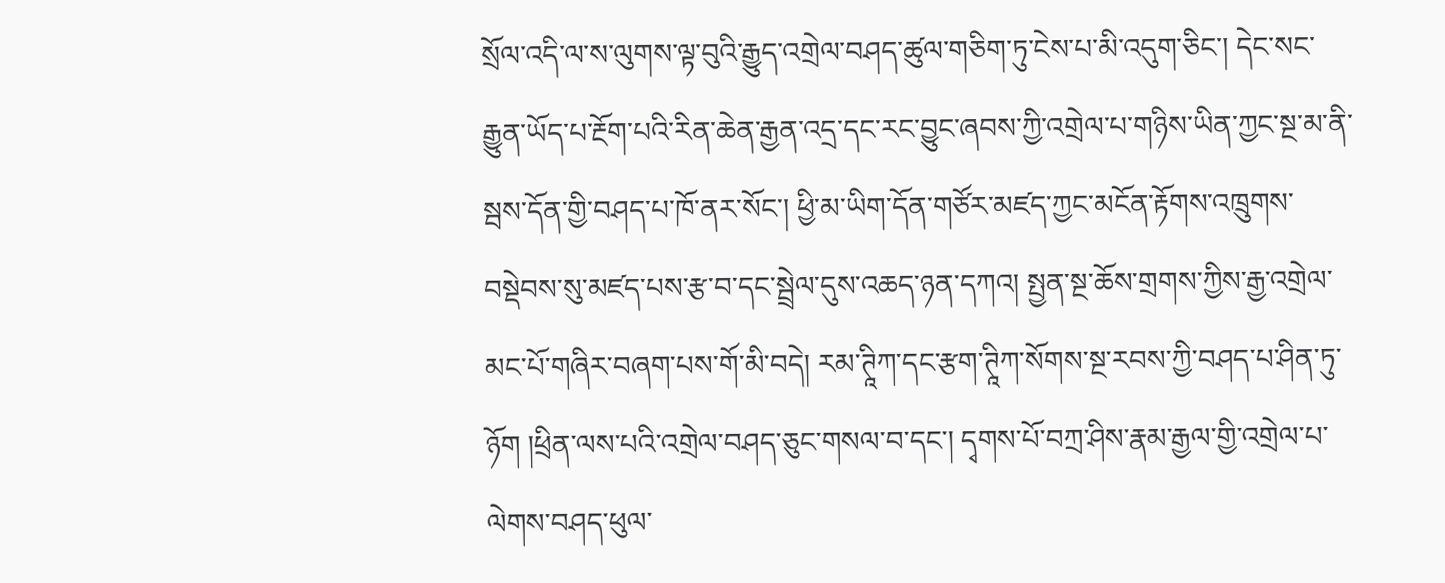སྲོལ་འདི་ལ་ས་ལུགས་ལྟ་བུའི་རྒྱུད་འགྲེལ་བཤད་ཚུལ་གཅིག་ཏུ་ངེས་པ་མི་འདུག་ཅིང་། དེང་སང་རྒྱུན་ཡོད་པ་རྔོག་པའི་རིན་ཆེན་རྒྱན་འདྲ་དང་རང་བྱུང་ཞབས་ཀྱི་འགྲེལ་པ་གཉིས་ཡིན་ཀྱང་སྔ་མ་ནི་སྦས་དོན་གྱི་བཤད་པ་ཁོ་ནར་སོང་། ཕྱི་མ་ཡིག་དོན་གཙོར་མཛད་ཀྱང་མངོན་རྟོགས་འཁྲུགས་བསྡེབས་སུ་མཛད་པས་རྩ་བ་དང་སྦྲེལ་དུས་འཆད་ཉན་དཀའ། སྤྱན་སྔ་ཆོས་གྲགས་ཀྱིས་རྒྱ་འགྲེལ་མང་པོ་གཞིར་བཞག་པས་གོ་མི་བདེ། རམ་ཊཱིཀ་དང་རྩག་ཊཱིཀ་སོགས་སྔ་རབས་ཀྱི་བཤད་པ་ཤིན་ཏུ་ཉོག །ཕྲིན་ལས་པའི་འགྲེལ་བཤད་ཅུང་གསལ་བ་དང་། དྭགས་པོ་བཀྲ་ཤིས་རྣམ་རྒྱལ་གྱི་འགྲེལ་པ་ལེགས་བཤད་ཕུལ་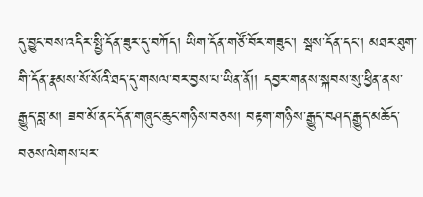དུ་བྱུང་བས་འདིར་སྤྱི་དོན་ཟུར་དུ་བཀོད། ཡིག་དོན་གཙོ་བོར་གཟུང་། སྦས་དོན་དང་། མཐར་ཐུག་གི་དོན་རྣམས་སོ་སོའི་ཐད་དུ་གསལ་བར་བྱས་པ་ཡིན་ནོ།། དབྱར་གནས་སྐབས་སུ་ཕྱིན་ནས་རྒྱུད་བླ་མ། ཟབ་མོ་ནང་དོན་གཞུང་ཆུང་གཉིས་བཅས། བརྟག་གཉིས་རྒྱུད་བཤད་རྒྱུད་མཆོད་བཅས་ལེགས་པར་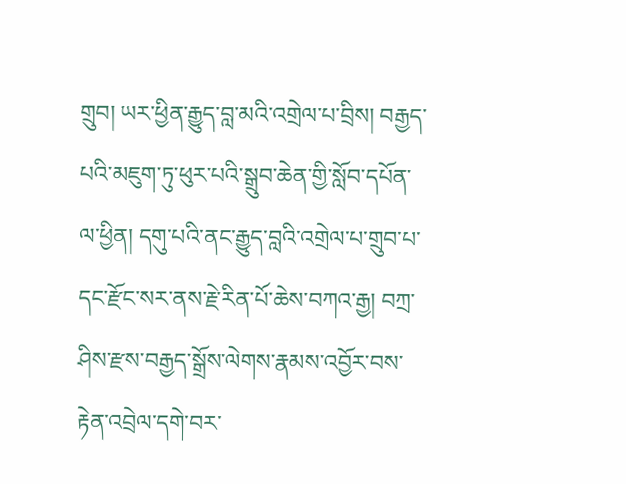གྲུབ། ཡར་ཕྱིན་རྒྱུད་བླ་མའི་འགྲེལ་པ་བྲིས། བརྒྱད་པའི་མཇུག་ཏུ་ཕུར་པའི་སྒྲུབ་ཆེན་གྱི་སློབ་དཔོན་ལ་ཕྱིན། དགུ་པའི་ནང་རྒྱུད་བླའི་འགྲེལ་པ་གྲུབ་པ་དང་རྫོང་སར་ནས་རྗེ་རིན་པོ་ཆེས་བཀའ་རྒྱ། བཀྲ་ཤིས་རྫས་བརྒྱད་སྒྲོས་ལེགས་རྣམས་འབྱོར་བས་རྟེན་འབྲེལ་དགེ་བར་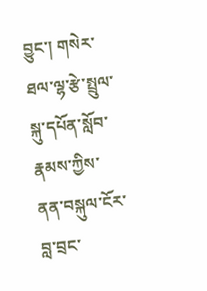བྱུང་། གསེར་ཐལ་ལྷ་རྩེ་སྤྲུལ་སྐུ་དཔོན་སློབ་རྣམས་ཀྱིས་ནན་བསྐུལ་ངོར་བླ་བྲང་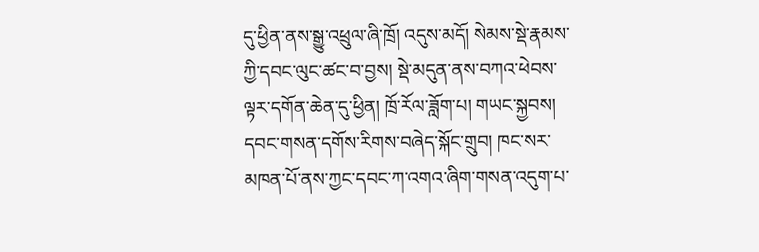དུ་ཕྱིན་ནས་སྒྱུ་འཕྲུལ་ཞི་ཁྲོ། འདུས་མདོ། སེམས་སྡེ་རྣམས་ཀྱི་དབང་ལུང་ཚང་བ་བྱས། སྡེ་མདུན་ནས་བཀའ་ཕེབས་ལྟར་དགོན་ཆེན་དུ་ཕྱིན། ཁྲོ་རོལ་ཟློག་པ། གཡང་སྐྱབས། དབང་གསན་དགོས་རིགས་བཞེད་སྐོང་གྲུབ། ཁང་སར་མཁན་པོ་ནས་ཀྱང་དབང་ཀ་འགའ་ཞིག་གསན་འདུག་པ་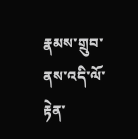རྣམས་གྲུབ་ནས་འདི་ལོ་རྟེན་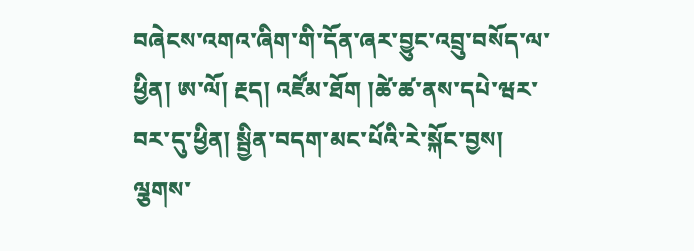བཞེངས་འགའ་ཞིག་གི་དོན་ཞར་བྱུང་འབྲུ་བསོད་ལ་ཕྱིན། ཨ་ལོ། རྔད། འཛོམ་ཐོག །ཚེ་ཚ་ནས་དཔེ་ཝར་བར་དུ་ཕྱིན། སྦྱིན་བདག་མང་པོའི་རེ་སྐོང་བྱས། ལྕགས་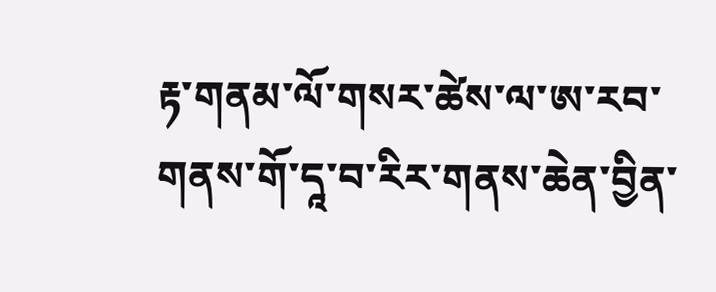རྟ་གནམ་ལོ་གསར་ཚེས་ལ་ཨ་རབ་གནས་གོ་དཱ་བ་རིར་གནས་ཆེན་བྱིན་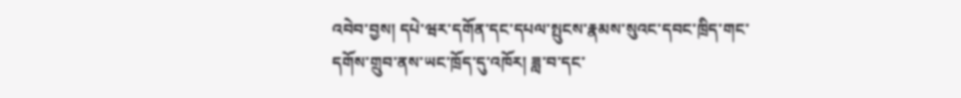འབེབ་བྱས། དཔེ་ཝར་དགོན་དང་དཔལ་སྤུངས་རྣམས་སུའང་དབང་ཁྲིད་གང་དགོས་གྲུབ་ནས་ཡང་ཁྲོད་དུ་འཁོར། ཟླ་བ་དང་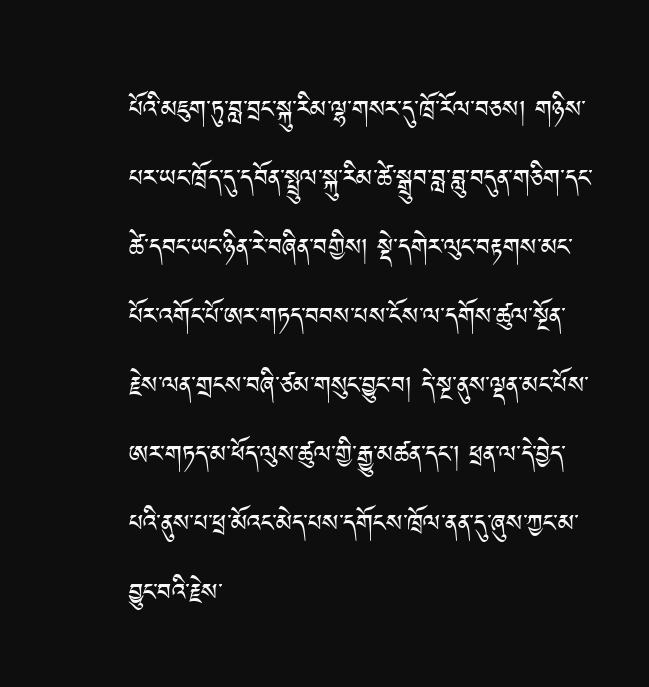པོའི་མཇུག་ཏུ་བླ་བྲང་སྐུ་རིམ་ལྷ་གསར་དུ་ཁྲོ་རོལ་བཅས། གཉིས་པར་ཡང་ཁྲོད་དུ་དབོན་སྤྲུལ་སྐུ་རིམ་ཚེ་སྒྲུབ་བླ་བླུ་བདུན་གཅིག་དང་ཚེ་དབང་ཡང་ཉིན་རེ་བཞིན་བགྱིས། སྡེ་དགེར་ལུང་བརྟགས་མང་པོར་འགོང་པོ་ཨར་གཏད་བབས་པས་ངོས་ལ་དགོས་ཚུལ་སྔོན་རྗེས་ལན་གྲངས་བཞི་ཙམ་གསུང་བྱུང་བ། དེ་སྔ་ནུས་ལྡན་མང་པོས་ཨར་གཏད་མ་ཕོད་ལུས་ཚུལ་གྱི་རྒྱུ་མཚན་དང་། ཕྲན་ལ་དེ་བྱེད་པའི་ནུས་པ་ཕྲ་མོའང་མེད་པས་དགོངས་ཁྲོལ་ནན་དུ་ཞུས་ཀྱང་མ་བྱུང་བའི་རྗེས་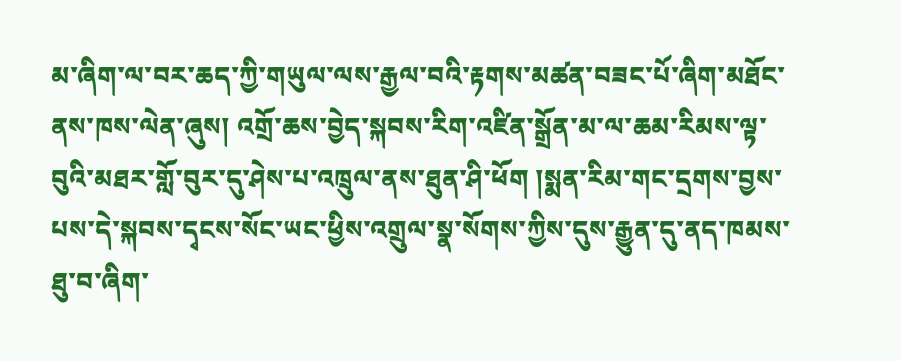མ་ཞིག་ལ་བར་ཆད་ཀྱི་གཡུལ་ལས་རྒྱལ་བའི་རྟགས་མཚན་བཟང་པོ་ཞིག་མཐོང་ནས་ཁས་ལེན་ཞུས། འགྲོ་ཆས་བྱེད་སྐབས་རིག་འཛིན་སྒྲོན་མ་ལ་ཆམ་རིམས་ལྟ་བུའི་མཐར་གློ་བུར་དུ་ཤེས་པ་འཁྲུལ་ནས་ཐུན་ཤི་ཕོག །སྨན་རིམ་གང་དྲགས་བྱས་པས་དེ་སྐབས་དྭངས་སོང་ཡང་ཕྱིས་འགྲུལ་སྣ་སོགས་ཀྱིས་དུས་རྒྱུན་དུ་ནད་ཁམས་ཐུ་བ་ཞིག་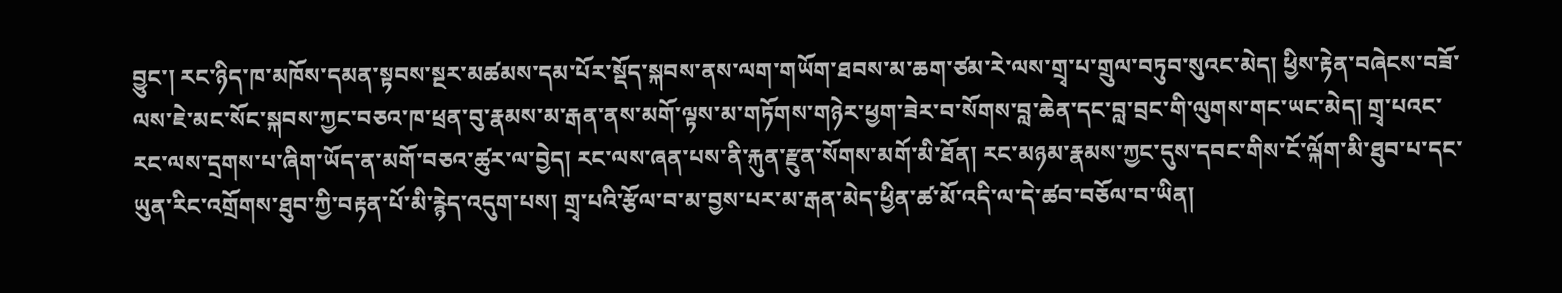བྱུང་། རང་ཉིད་ཁ་མཁོས་དམན་སྟབས་སྔར་མཚམས་དམ་པོར་སྡོད་སྐབས་ནས་ལག་གཡོག་ཐབས་མ་ཆག་ཙམ་རེ་ལས་གྲྭ་པ་གྲུལ་བཏུབ་སུའང་མེད། ཕྱིས་རྟེན་བཞེངས་བཟོ་ལས་ཇེ་མང་སོང་སྐབས་ཀྱང་བཅའ་ཁ་ཕྲན་བུ་རྣམས་མ་རྒན་ནས་མགོ་ལྟས་མ་གཏོགས་གཉེར་ཕྱག་ཟེར་བ་སོགས་བླ་ཆེན་དང་བླ་བྲང་གི་ལུགས་གང་ཡང་མེད། གྲྭ་པའང་རང་ལས་དྲགས་པ་ཞིག་ཡོད་ན་མགོ་བཅའ་ཚུར་ལ་བྱེད། རང་ལས་ཞན་པས་ནི་རྐུན་རྫུན་སོགས་མགོ་མི་ཐོན། རང་མཉམ་རྣམས་ཀྱང་དུས་དབང་གིས་ངོ་ལྐོག་མི་ཐུབ་པ་དང་ཡུན་རིང་འགྲོགས་ཐུབ་ཀྱི་བརྟན་པོ་མི་རྙེད་འདུག་པས། གྲྭ་པའི་རྩོལ་བ་མ་བྱས་པར་མ་རྒན་མེད་ཕྱིན་ཚ་མོ་འདི་ལ་དེ་ཚབ་བཅོལ་བ་ཡིན།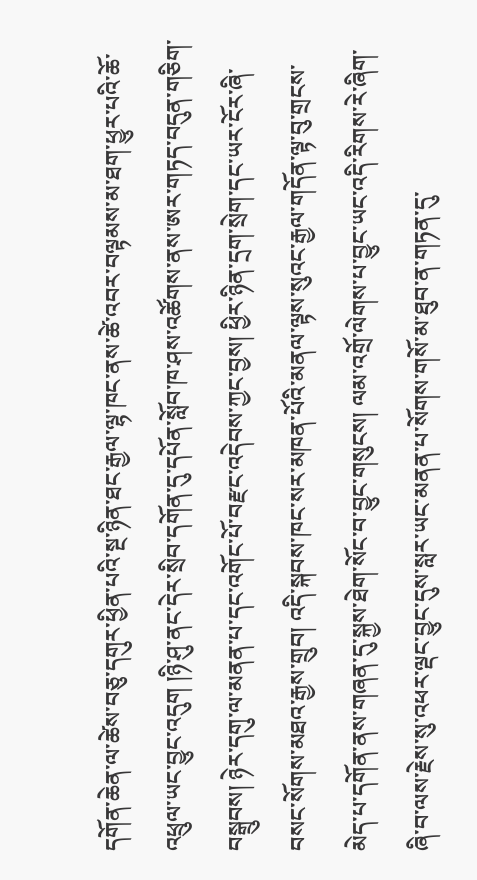དགོན་ཆེན་ལ་ཚེས་བཅུ་དགུར་ཕྱིན་པའི་སྔ་ཉིན་ཐང་རྒྱལ་ལྷ་ཁང་ནས་ཚེ་འབར་བལྟམས་མ་ཐག་ཕྱུར་པའི་ཆོ་འཕྲུལ་ཡང་བྱུང་འདུག །ཉི་ཤུ་ནང་དེར་སྲིབ་དགོན་དུ་དཔོན་སློབ་ཁ་ཤས་འཚོགས་ནས་ཨར་གཏད་བདུན་གཅིག་བསྒྲུབས། ཉེར་དགུ་ལ་མནན་པ་དང་འགོང་པོ་བརྫང་འདེབས་ཀྱང་བྱས། ཕྱིར་ཉིན་དྲག་སྲེག་དང་ཡར་ངོར་ཞི་བསང་སོགས་མཐའ་རྒྱས་གྲུབ། འདི་སྐབས་ཁང་སར་མཁན་པོའི་མནལ་ལྟས་སུའང་རྒྱལ་གདོན་ལྟ་བུ་གྲངས་མེད་པ་དགོན་ནས་གཞན་དུ་སྐྱས་ཐེག་སོང་བ་བྱུང་གསུངས། ལམ་འགྲོ་ལེགས་པ་བྱུང་ཡང་འདི་རིགས་རེ་ཞིག་ཞི་བ་ལས་རྗེས་སུ་འཕར་ལྡང་བྱུང་དུས་སླར་ཡང་མནན་པ་སོགས་གསོ་མ་ཐུབ་ན་གཏན་དུ་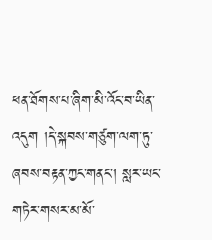ཕན་ཐོགས་པ་ཞིག་མི་འོང་བ་ཡིན་འདུག །དེ་སྐབས་གཙུག་ལག་ཏུ་ཞབས་བརྟན་ཀྱང་གནང་། སླར་ཡང་གཏེར་གསར་མ་མོ་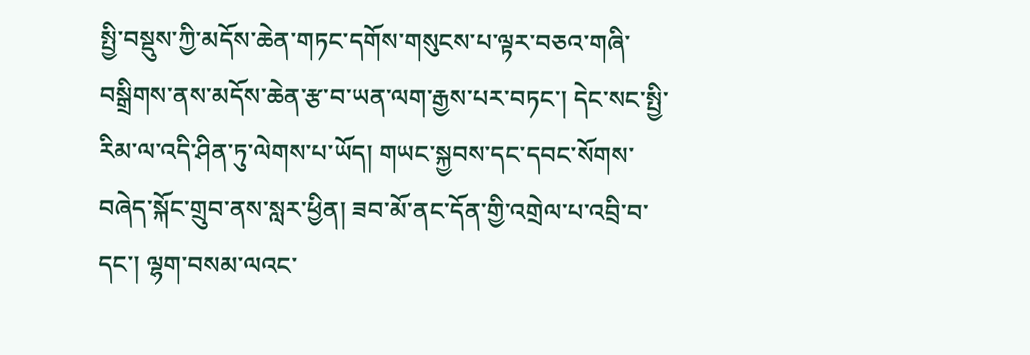སྤྱི་བསྡུས་ཀྱི་མདོས་ཆེན་གཏང་དགོས་གསུངས་པ་ལྟར་བཅའ་གཞི་བསྒྲིགས་ནས་མདོས་ཆེན་རྩ་བ་ཡན་ལག་རྒྱས་པར་བཏང་། དེང་སང་སྤྱི་རིམ་ལ་འདི་ཤིན་ཏུ་ལེགས་པ་ཡོད། གཡང་སྐྱབས་དང་དབང་སོགས་བཞེད་སྐོང་གྲུབ་ནས་སླར་ཕྱིན། ཟབ་མོ་ནང་དོན་གྱི་འགྲེལ་པ་འབྲི་བ་དང་། ལྷག་བསམ་ལའང་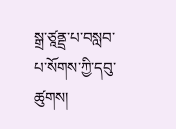སྒྲ་ཙཱནྡྲ་པ་བསླབ་པ་སོགས་ཀྱི་དབུ་ཚུགས།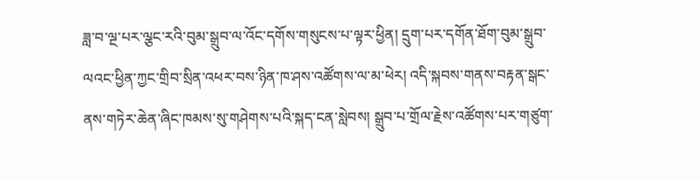ཟླ་བ་ལྔ་པར་ལྕང་རའི་བུམ་སྒྲུབ་ལ་འོང་དགོས་གསུངས་པ་ལྟར་ཕྱིན། དྲུག་པར་དགོན་ཐོག་བུམ་སྒྲུབ་ལའང་ཕྱིན་ཀྱང་གྲིབ་སྲིན་འཕར་བས་ཉིན་ཁ་ཤས་འཚོགས་ལ་མ་ཕེར། འདི་སྐབས་གནས་བརྟན་སྒང་ནས་གཏེར་ཆེན་ཞིང་ཁམས་སུ་གཤེགས་པའི་སྐད་ངན་སླེབས། སྒྲུབ་པ་གྲོལ་རྗེས་འཚོགས་པར་གཙུག་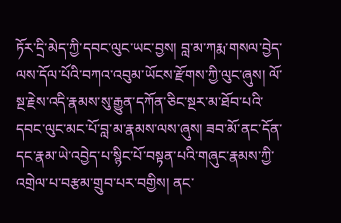ཏོར་དྲི་མེད་ཀྱི་དབང་ལུང་ཡང་བྱས། བླ་མ་ཀརྨ་གསལ་བྱེད་ལས་དོལ་པོའི་བཀའ་འབུམ་ཡོངས་རྫོགས་ཀྱི་ལུང་ཞུས། ལོ་སྔ་རྗེས་འདི་རྣམས་སུ་རྒྱུན་དཀོན་ཅིང་སྔར་མ་ཐོབ་པའི་དབང་ལུང་མང་པོ་བླ་མ་རྣམས་ལས་ཞུས། ཟབ་མོ་ནང་དོན་དང་རྣམ་ཡེ་འབྱེད་པ་སྙིང་པོ་བསྟན་པའི་གཞུང་རྣམས་ཀྱི་འགྲེལ་པ་བརྩམ་གྲུབ་པར་བགྱིས། ནང་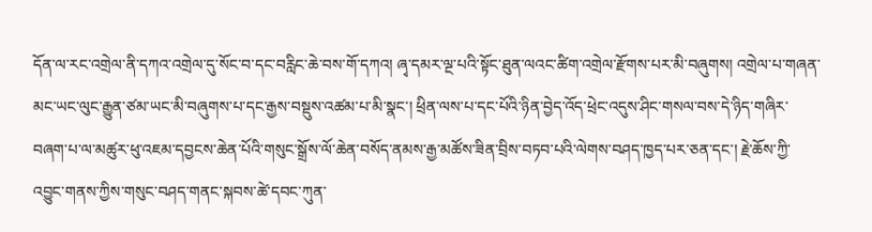དོན་ལ་རང་འགྲེལ་ནི་དཀའ་འགྲེལ་དུ་སོང་བ་དང་བརླིང་ཆེ་བས་གོ་དཀའ། ཞྭ་དམར་ལྔ་པའི་སྟོང་ཐུན་ལའང་ཚིག་འགྲེལ་རྫོགས་པར་མི་བཞུགས། འགྲེལ་པ་གཞན་མང་ཡང་ལུང་རྒྱུན་ཙམ་ཡང་མི་བཞུགས་པ་དང་རྒྱས་བསྡུས་འཚམ་པ་མི་སྣང་། ཕྲིན་ལས་པ་དང་པོའི་ཉིན་བྱེད་འོད་ཕྲེང་འདུས་ཤིང་གསལ་བས་དེ་ཉིད་གཞིར་བཞག་པ་ལ་མཚུར་ཕུ་འཇམ་དབྱངས་ཆེན་པོའི་གསུང་སྒྲོས་ལོ་ཆེན་བསོད་ནམས་རྒྱ་མཚོས་ཟིན་བྲིས་བཏབ་པའི་ལེགས་བཤད་ཁྱད་པར་ཅན་དང་། རྗེ་ཆོས་ཀྱི་འབྱུང་གནས་ཀྱིས་གསུང་བཤད་གནང་སྐབས་ཚེ་དབང་ཀུན་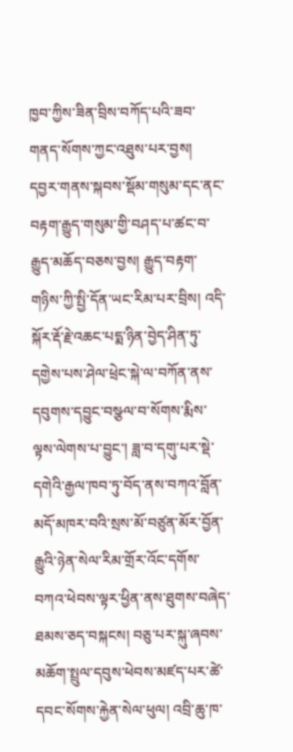ཁྱབ་ཀྱིས་ཟིན་བྲིས་བཀོད་པའི་ཟབ་གནད་སོགས་ཀྱང་འཐུས་པར་བྱས། དབྱར་གནས་སྐབས་སྡོམ་གསུམ་དང་ནང་བརྟག་རྒྱུད་གསུམ་གྱི་བཤད་པ་ཚང་བ་རྒྱུད་མཆོད་བཅས་བྱས། རྒྱུད་བརྟག་གཉིས་ཀྱི་སྤྱི་དོན་ཡང་རིམ་པར་བྲིས། འདི་སྐོར་རྡོ་རྗེ་འཆང་པདྨ་ཉིན་བྱེད་ཤིན་ཏུ་དགྱེས་པས་ཤེལ་ཕྲེང་སྐེ་ལ་བཀོན་ནས་དབུགས་དབྱུང་བསྩལ་བ་སོགས་རྨིས་ལྟས་ལེགས་པ་བྱུང་། ཟླ་བ་དགུ་པར་སྡེ་དགེའི་རྒྱལ་ཁབ་ཏུ་བོད་ནས་བཀའ་བློན་མདོ་མཁར་བའི་སྲས་མོ་བཙུན་མོར་བྱོན་རྒྱུའི་ཉེན་སེལ་རིམ་གྲོར་འོང་དགོས་བཀའ་ཕེབས་ལྟར་ཕྱིན་ནས་ཐུགས་བཞེད་ཐམས་ཅད་བསྐངས། བཅུ་པར་སྐུ་ཞབས་མཆོག་སྤྲུལ་དབུས་ཕེབས་མཛད་པར་ཚེ་དབང་སོགས་རྐྱེན་སེལ་ཕུལ། འབྲི་ཆུ་ཁ་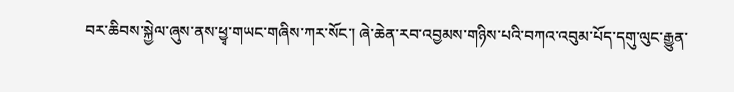བར་ཆིབས་སྐྱེལ་ཞུས་ནས་ཕྱྭ་གཡང་གཞིས་ཀར་སོང་། ཞེ་ཆེན་རབ་འབྱམས་གཉིས་པའི་བཀའ་འབུམ་པོད་དགུ་ལུང་རྒྱུན་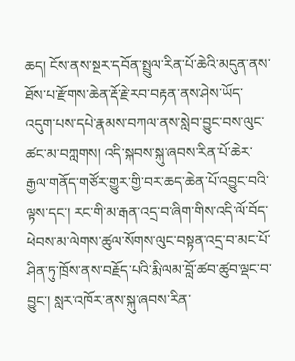ཆད། ངོས་ནས་སྔར་དབོན་སྤྲུལ་རིན་པོ་ཆེའི་མདུན་ནས་ཐོས་པ་རྫོགས་ཆེན་རྡོ་རྗེ་རབ་བརྟན་ནས་ཤེས་ཡོད་འདུག་པས་དཔེ་རྣམས་བཀལ་ནས་སླེབ་བྱུང་བས་ལུང་ཚང་མ་བཀླགས། འདི་སྐབས་སྐུ་ཞབས་རིན་པོ་ཆེར་རྒྱལ་གནོད་གཙོར་གྱུར་གྱི་བར་ཆད་ཆེན་པོ་འབྱུང་བའི་ལྟས་དང་། རང་གི་མ་རྒན་འདྲ་བ་ཞིག་གིས་འདི་ལོ་བོད་ཕེབས་མ་ལེགས་ཚུལ་སོགས་ལུང་བསྟན་འདྲ་བ་མང་པོ་ཤིན་ཏུ་ཁྲོས་ནས་བརྗོད་པའི་རྨི་ལམ་བློ་ཚབ་ཚུབ་ལྡང་བ་བྱུང་། སླར་འཁོར་ནས་སྐུ་ཞབས་རིན་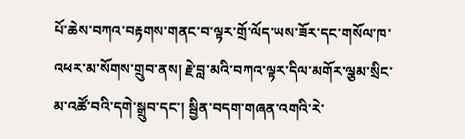པོ་ཆེས་བཀའ་བརྟགས་གནང་བ་ལྟར་གྲོ་ལོད་ཡས་ཟོར་དང་གསོལ་ཁ་འཕར་མ་སོགས་གྲུབ་ནས། རྗེ་བླ་མའི་བཀའ་ལྟར་དིལ་མགོར་ལྕམ་སྲིང་མ་འཚོ་བའི་དགེ་སྒྲུབ་དང་། སྦྱིན་བདག་གཞན་འགའི་རེ་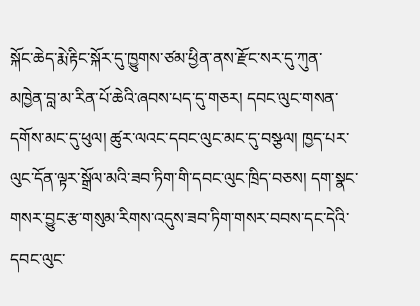སྐོང་ཆེད་རྨེ་རྟིང་སྐོར་དུ་ཁྱུགས་ཙམ་ཕྱིན་ནས་རྫོང་སར་དུ་ཀུན་མཁྱེན་བླ་མ་རིན་པོ་ཆེའི་ཞབས་པད་དུ་གཅར། དབང་ལུང་གསན་དགོས་མང་དུ་ཕུལ། ཚུར་ལའང་དབང་ལུང་མང་དུ་བསྩལ། ཁྱད་པར་ལུང་དོན་ལྟར་སྒྲོལ་མའི་ཟབ་ཏིག་གི་དབང་ལུང་ཁྲིད་བཅས། དག་སྣང་གསར་བྱུང་རྩ་གསུམ་རིགས་འདུས་ཟབ་ཏིག་གསར་བབས་དང་དེའི་དབང་ལུང་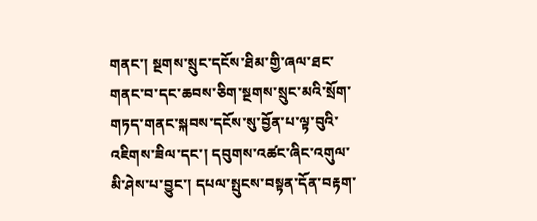གནང་། སྔགས་སྲུང་དངོས་ཐིམ་གྱི་ཞལ་ཐང་གནང་བ་དང་ཆབས་ཅིག་སྔགས་སྲུང་མའི་སྲོག་གཏད་གནང་སྐབས་དངོས་སུ་བྱོན་པ་ལྟ་བུའི་འཇིགས་ཟིལ་དང་། དབུགས་འཚང་ཞིང་འགུལ་མི་ཤེས་པ་བྱུང་། དཔལ་སྤུངས་བསྟན་དོན་བརྟག་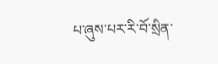པ་ཞུས་པར་རི་བོ་སྲིན་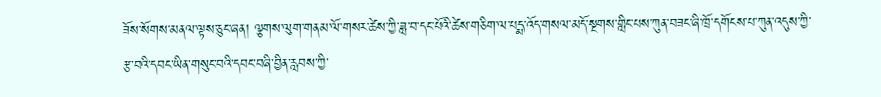ཟོས་སོགས་མནལ་ལྟས་ཅུང་ཞན། ལྕགས་ལུག་གནམ་ལོ་གསར་ཚེས་ཀྱི་ཟླ་བ་དང་པོའི་ཚེས་གཅིག་ལ་པདྨ་འོད་གསལ་མདོ་སྔགས་གླིང་པས་ཀུན་བཟང་ཞི་ཁྲོ་དགོངས་པ་ཀུན་འདུས་ཀྱི་རྩ་བའི་དབང་ཡིན་གསུང་བའི་དབང་བཞི་བྱིན་རླབས་ཀྱི་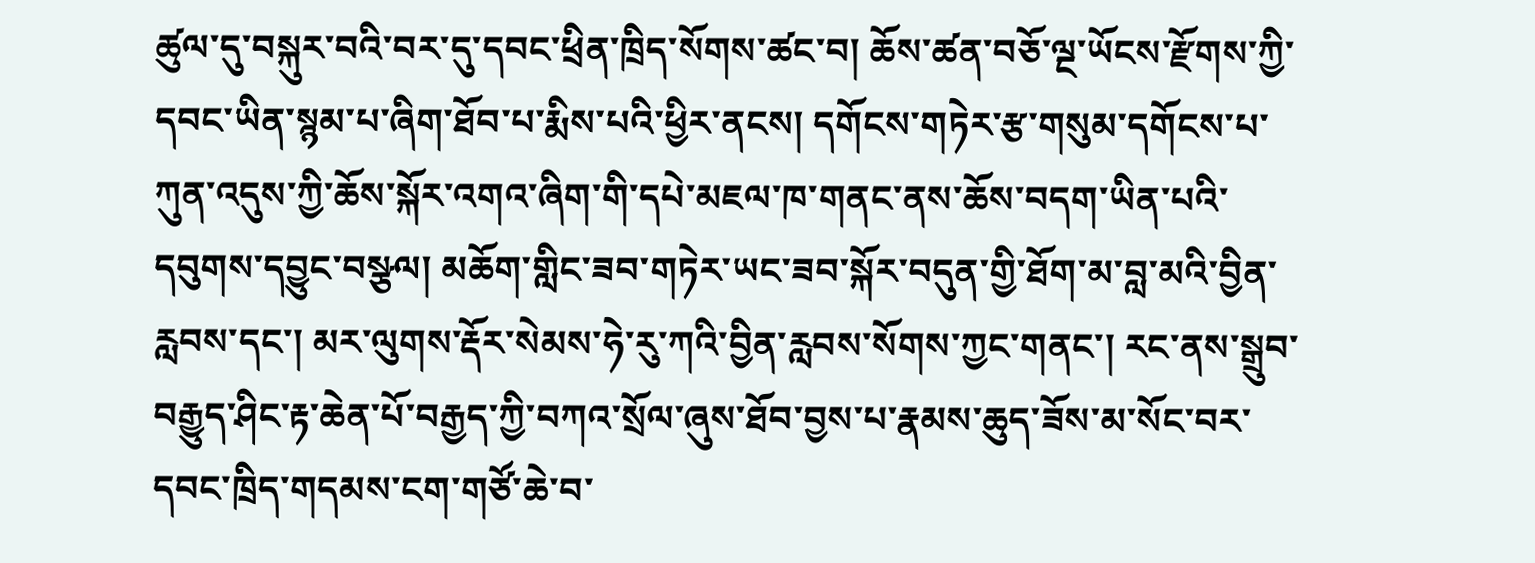ཚུལ་དུ་བསྐུར་བའི་བར་དུ་དབང་ཕྲིན་ཁྲིད་སོགས་ཚང་བ། ཆོས་ཚན་བཅོ་ལྔ་ཡོངས་རྫོགས་ཀྱི་དབང་ཡིན་སྙམ་པ་ཞིག་ཐོབ་པ་རྨིས་པའི་ཕྱིར་ནངས། དགོངས་གཏེར་རྩ་གསུམ་དགོངས་པ་ཀུན་འདུས་ཀྱི་ཆོས་སྐོར་འགའ་ཞིག་གི་དཔེ་མཇལ་ཁ་གནང་ནས་ཆོས་བདག་ཡིན་པའི་དབུགས་དབྱུང་བསྩལ། མཆོག་གླིང་ཟབ་གཏེར་ཡང་ཟབ་སྐོར་བདུན་གྱི་ཐོག་མ་བླ་མའི་བྱིན་རླབས་དང་། མར་ལུགས་རྡོར་སེམས་ཧེ་རུ་ཀའི་བྱིན་རླབས་སོགས་ཀྱང་གནང་། རང་ནས་སྒྲུབ་བརྒྱུད་ཤིང་རྟ་ཆེན་པོ་བརྒྱད་ཀྱི་བཀའ་སྲོལ་ཞུས་ཐོབ་བྱས་པ་རྣམས་ཆུད་ཟོས་མ་སོང་བར་དབང་ཁྲིད་གདམས་ངག་གཙོ་ཆེ་བ་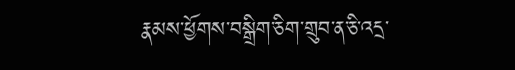རྣམས་ཕྱོགས་བསྒྲིག་ཅིག་གྲུབ་ན་ཅི་འདྲ་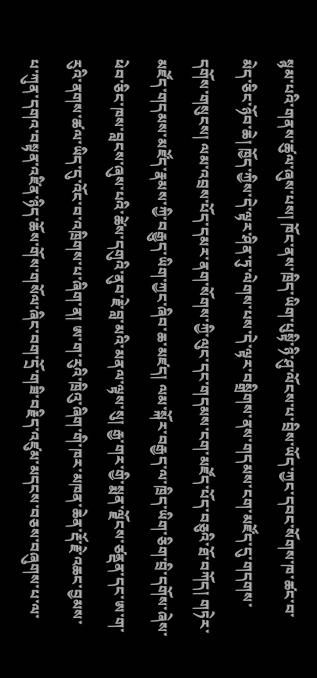སྙམ་པའི་གནས་ཚུལ་ཞུས་པས། ཁོང་ནས་ཁྲིད་ཡིག་པུསྟི་ཉི་ཤུ་ལོངས་པ་བྲིས་ཡོད་ཀྱང་དབང་སོགས་ཁ་ཚང་བ་མེད་ཅིང་ཉོབ་ཆེ། ཁྱོད་ཀྱིས་དེ་ལྟར་ཤིན་ཏུ་ལེགས་པས་དེ་ལྟར་བསྒྲིགས་ནས་གདམས་ངག་མཛོད་དུ་གདགས་དགོས་གསུངས། ལམ་འབྲས་པོད་དམར་ནག་སོགས་ཀྱི་ལུང་དང་གདམས་ངག་མཛོད་པོད་བཅུའི་ཐོ་བཀོད། གཏེར་མཛོད་གདམས་མཛོད་རྣམས་ཀྱི་བརྒྱུད་ཡིག་ཀྱང་ཞིབ་ཆ་མཛད། ལམ་སྐོར་བརྒྱད་ལ་ཁྲིད་ཡིག་ཅིག་བྲི་དགོས་ཞེས་ཕེབ་ཅིང་ཁས་བླངས་ཞུས་པའི་ཚེས་དགུའི་ནུབ་རྗེ་བླ་མའི་མནལ་ལྟས་སུ། རྒྱ་གར་གྱི་སྨན་ལྗོངས་ཙནྡན་དང་ཨ་ག་རུའི་ནགས་ཚལ་ཡིད་དུ་འོང་བ་འཁྲིགས་པ་ཞིག་ན། ཨ་ག་རུའི་ཁྲིའུ་ཞིག་གི་ཁར་མཁན་ཆེན་རྡོ་རྗེ་འཆང་བྱམས་པ་ཀུན་དགའ་བསྟན་འཛིན་ཉིད་ཆོས་གོས་གསོལ་ཞིང་བག་དྲོ་གཟི་བརྗིད་འཛུམ་མདངས་བཅས་བཞུགས་པ་ལ་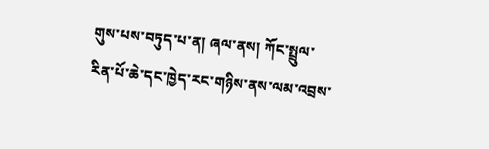གུས་པས་བཏུད་པ་ན། ཞལ་ནས། ཀོང་སྤྲུལ་རིན་པོ་ཆེ་དང་ཁྱེད་རང་གཉིས་ནས་ལམ་འབྲས་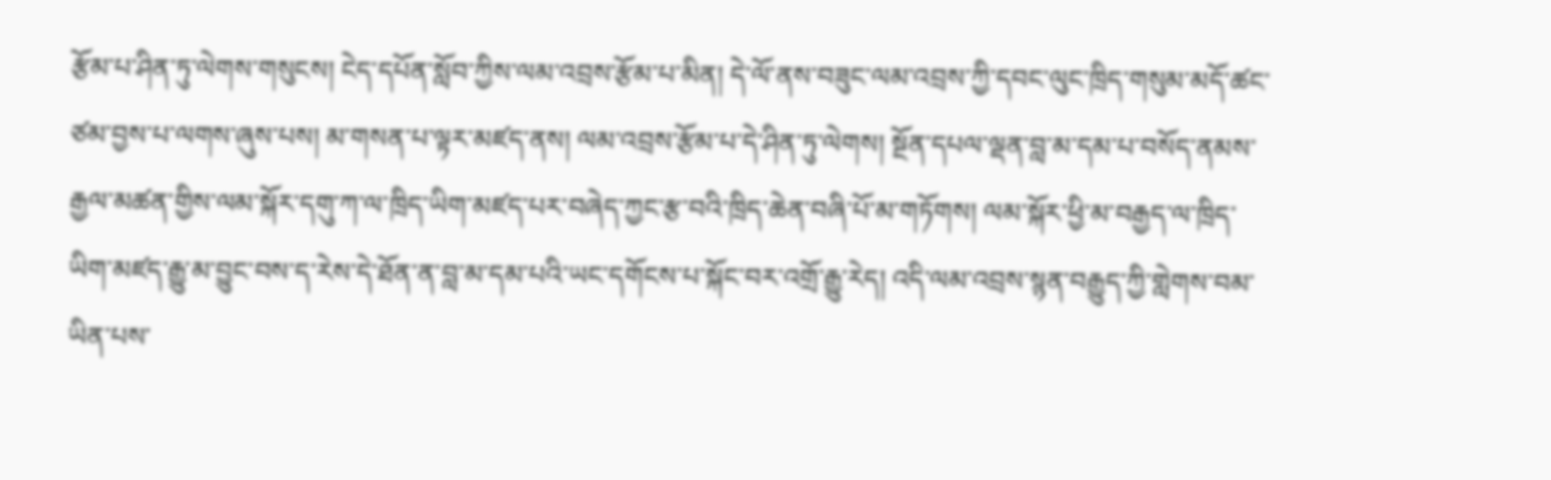རྩོམ་པ་ཤིན་ཏུ་ལེགས་གསུངས། ངེད་དཔོན་སློབ་ཀྱིས་ལམ་འབྲས་རྩོམ་པ་མིན། དེ་ལོ་ནས་བཟུང་ལམ་འབྲས་ཀྱི་དབང་ལུང་ཁྲིད་གསུམ་མདོ་ཚང་ཙམ་བྱས་པ་ལགས་ཞུས་པས། མ་གསན་པ་ལྟར་མཛད་ནས། ལམ་འབྲས་རྩོམ་པ་དེ་ཤིན་ཏུ་ལེགས། སྔོན་དཔལ་ལྡན་བླ་མ་དམ་པ་བསོད་ནམས་རྒྱལ་མཚན་གྱིས་ལམ་སྐོར་དགུ་ཀ་ལ་ཁྲིད་ཡིག་མཛད་པར་བཞེད་ཀྱང་རྩ་བའི་ཁྲིད་ཆེན་བཞི་པོ་མ་གཏོགས། ལམ་སྐོར་ཕྱི་མ་བརྒྱད་ལ་ཁྲིད་ཡིག་མཛད་རྒྱུ་མ་བྱུང་བས་ད་རེས་དེ་ཐོན་ན་བླ་མ་དམ་པའི་ཡང་དགོངས་པ་སྐོང་བར་འགྲོ་རྒྱུ་རེད། འདི་ལམ་འབྲས་སྙན་བརྒྱུད་ཀྱི་གླེགས་བམ་ཡིན་པས་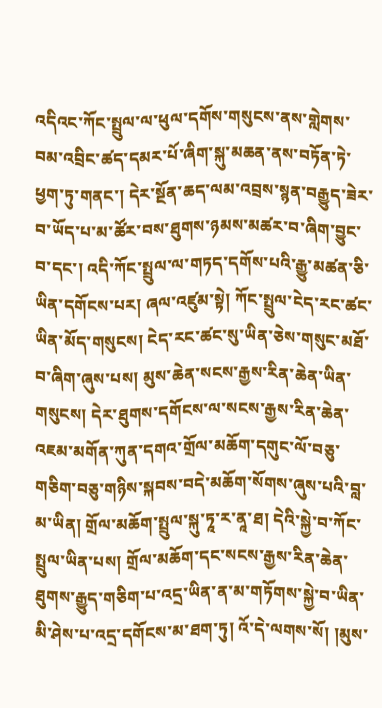འདིའང་ཀོང་སྤྲུལ་ལ་ཕུལ་དགོས་གསུངས་ནས་གླེགས་བམ་འབྲིང་ཚད་དམར་པོ་ཞིག་སྐུ་མཆན་ནས་བཏོན་ཏེ་ཕྱག་ཏུ་གནང་། དེར་སྔོན་ཆད་ལམ་འབྲས་སྙན་བརྒྱུད་ཟེར་བ་ཡོད་པ་མ་ཚོར་བས་ཐུགས་ཉམས་མཚར་བ་ཞིག་བྱུང་བ་དང་། འདི་ཀོང་སྤྲུལ་ལ་གཏད་དགོས་པའི་རྒྱུ་མཚན་ཅི་ཡིན་དགོངས་པར། ཞལ་འཛུམ་སྟེ། ཀོང་སྤྲུལ་ངེད་རང་ཚང་ཡིན་མོད་གསུངས། ངེད་རང་ཚང་སུ་ཡིན་ཅེས་གསུང་མཐོ་བ་ཞིག་ཞུས་པས། མུས་ཆེན་སངས་རྒྱས་རིན་ཆེན་ཡིན་གསུངས། དེར་ཐུགས་དགོངས་ལ་སངས་རྒྱས་རིན་ཆེན་འཇམ་མགོན་ཀུན་དགའ་གྲོལ་མཆོག་དགུང་ལོ་བཅུ་གཅིག་བཅུ་གཉིས་སྐབས་བདེ་མཆོག་སོགས་ཞུས་པའི་བླ་མ་ཡིན། གྲོལ་མཆོག་སྤྲུལ་སྐུ་ཏཱ་ར་ནཱ་ཐ། དེའི་སྐྱེ་བ་ཀོང་སྤྲུལ་ཡིན་པས། གྲོལ་མཆོག་དང་སངས་རྒྱས་རིན་ཆེན་ཐུགས་རྒྱུད་གཅིག་པ་འདྲ་ཡིན་ན་མ་གཏོགས་སྐྱེ་བ་ཡིན་མི་ཤེས་པ་འདྲ་དགོངས་མ་ཐག་ཏུ། འོ་དེ་ལགས་སོ། །མུས་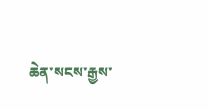ཆེན་སངས་རྒྱས་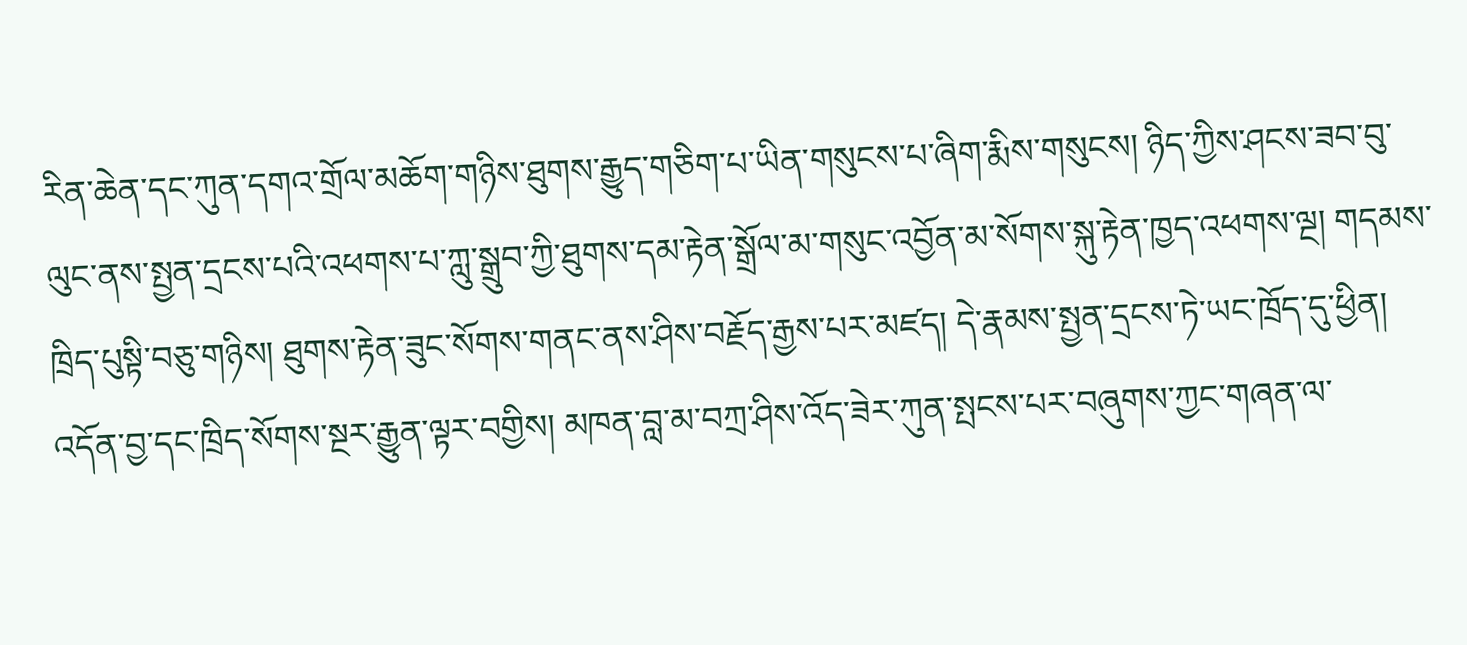རིན་ཆེན་དང་ཀུན་དགའ་གྲོལ་མཆོག་གཉིས་ཐུགས་རྒྱུད་གཅིག་པ་ཡིན་གསུངས་པ་ཞིག་རྨིས་གསུངས། ཉིད་ཀྱིས་ཤངས་ཟབ་བུ་ལུང་ནས་སྤྱན་དྲངས་པའི་འཕགས་པ་ཀླུ་སྒྲུབ་ཀྱི་ཐུགས་དམ་རྟེན་སྒྲོལ་མ་གསུང་འབྱོན་མ་སོགས་སྐུ་རྟེན་ཁྱད་འཕགས་ལྔ། གདམས་ཁྲིད་པུསྟི་བཅུ་གཉིས། ཐུགས་རྟེན་ཟུང་སོགས་གནང་ནས་ཤིས་བརྗོད་རྒྱས་པར་མཛད། དེ་རྣམས་སྤྱན་དྲངས་ཏེ་ཡང་ཁྲོད་དུ་ཕྱིན། འདོན་བྱ་དང་ཁྲིད་སོགས་སྔར་རྒྱུན་ལྟར་བགྱིས། མཁན་བླ་མ་བཀྲ་ཤིས་འོད་ཟེར་ཀུན་སྤངས་པར་བཞུགས་ཀྱང་གཞན་ལ་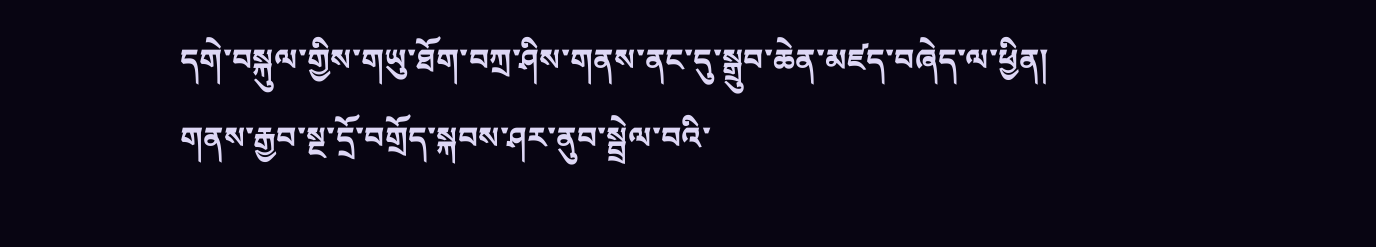དགེ་བསྐུལ་གྱིས་གཡུ་ཐོག་བཀྲ་ཤིས་གནས་ནང་དུ་སྒྲུབ་ཆེན་མཛད་བཞེད་ལ་ཕྱིན། གནས་རྒྱབ་སྔ་དྲོ་བགྲོད་སྐབས་ཤར་ནུབ་སྦྲེལ་བའི་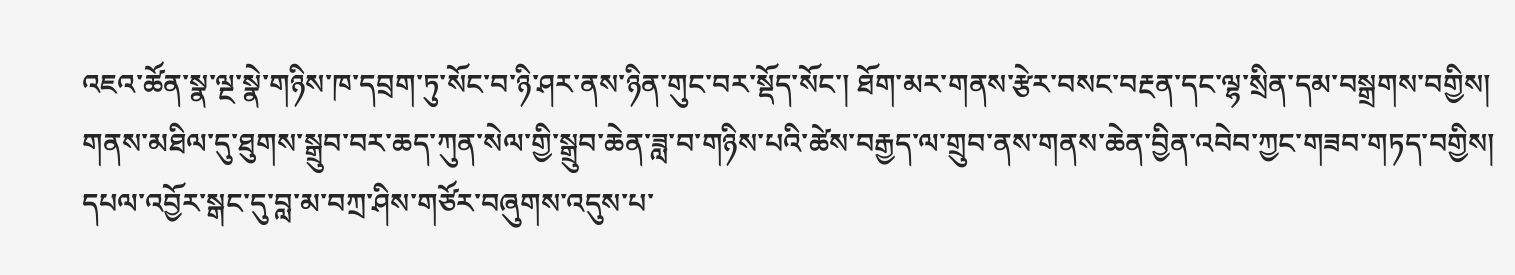འཇའ་ཚོན་སྣ་ལྔ་སྣེ་གཉིས་ཁ་དབྲག་ཏུ་སོང་བ་ཉི་ཤར་ནས་ཉིན་གུང་བར་སྡོད་སོང་། ཐོག་མར་གནས་རྩེར་བསང་བརྔན་དང་ལྷ་སྲིན་དམ་བསྒྲགས་བགྱིས། གནས་མཐིལ་དུ་ཐུགས་སྒྲུབ་བར་ཆད་ཀུན་སེལ་གྱི་སྒྲུབ་ཆེན་ཟླ་བ་གཉིས་པའི་ཚེས་བརྒྱད་ལ་གྲུབ་ནས་གནས་ཆེན་བྱིན་འབེབ་ཀྱང་གཟབ་གཏད་བགྱིས། དཔལ་འབྱོར་སྒང་དུ་བླ་མ་བཀྲ་ཤིས་གཙོར་བཞུགས་འདུས་པ་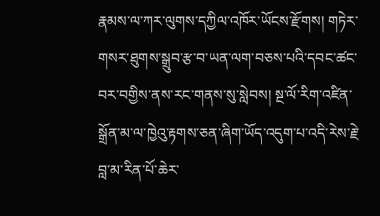རྣམས་ལ་ཀར་ལུགས་དཀྱིལ་འཁོར་ཡོངས་རྫོགས། གཏེར་གསར་ཐུགས་སྒྲུབ་རྩ་བ་ཡན་ལག་བཅས་པའི་དབང་ཚང་བར་བགྱིས་ནས་རང་གནས་སུ་སླེབས། སྔ་ལོ་རིག་འཛིན་སྒྲོན་མ་ལ་ཁྱེའུ་རྟགས་ཅན་ཞིག་ཡོད་འདུག་པ་འདི་རེས་རྗེ་བླ་མ་རིན་པོ་ཆེར་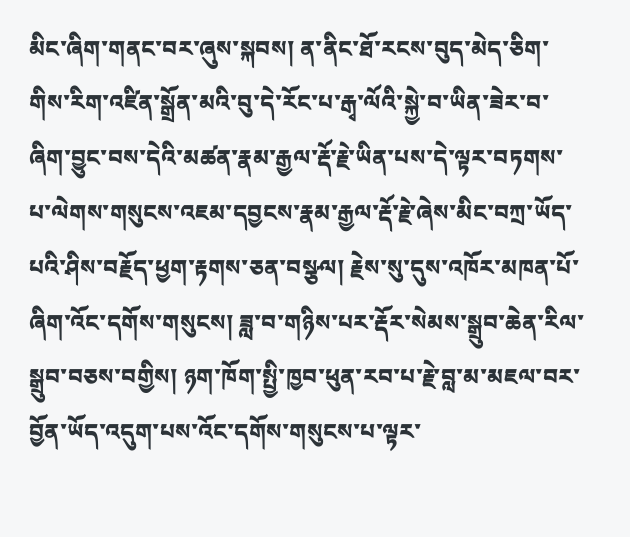མིང་ཞིག་གནང་བར་ཞུས་སྐབས། ན་ནིང་ཐོ་རངས་བུད་མེད་ཅིག་གིས་རིག་འཛིན་སྒྲོན་མའི་བུ་དེ་རོང་པ་རྒྭ་ལོའི་སྐྱེ་བ་ཡིན་ཟེར་བ་ཞིག་བྱུང་བས་དེའི་མཚན་རྣམ་རྒྱལ་རྡོ་རྗེ་ཡིན་པས་དེ་ལྟར་བཏགས་པ་ལེགས་གསུངས་འཇམ་དབྱངས་རྣམ་རྒྱལ་རྡོ་རྗེ་ཞེས་མིང་བཀྲ་ཡོད་པའི་ཤིས་བརྗོད་ཕྱག་རྟགས་ཅན་བསྩལ། རྗེས་སུ་དུས་འཁོར་མཁན་པོ་ཞིག་འོང་དགོས་གསུངས། ཟླ་བ་གཉིས་པར་རྡོར་སེམས་སྒྲུབ་ཆེན་རིལ་སྒྲུབ་བཅས་བགྱིས། ཉག་ཁོག་སྤྱི་ཁྱབ་ཕུན་རབ་པ་རྗེ་བླ་མ་མཇལ་བར་བྱོན་ཡོད་འདུག་པས་འོང་དགོས་གསུངས་པ་ལྟར་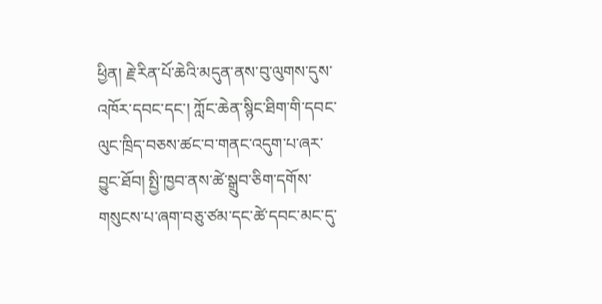ཕྱིན། རྗེ་རིན་པོ་ཆེའི་མདུན་ནས་བུ་ལུགས་དུས་འཁོར་དབང་དང་། ཀློང་ཆེན་སྙིང་ཐིག་གི་དབང་ལུང་ཁྲིད་བཅས་ཚང་བ་གནང་འདུག་པ་ཞར་བྱུང་ཐོབ། སྤྱི་ཁྱབ་ནས་ཚེ་སྒྲུབ་ཅིག་དགོས་གསུངས་པ་ཞག་བཅུ་ཙམ་དང་ཚེ་དབང་མང་དུ་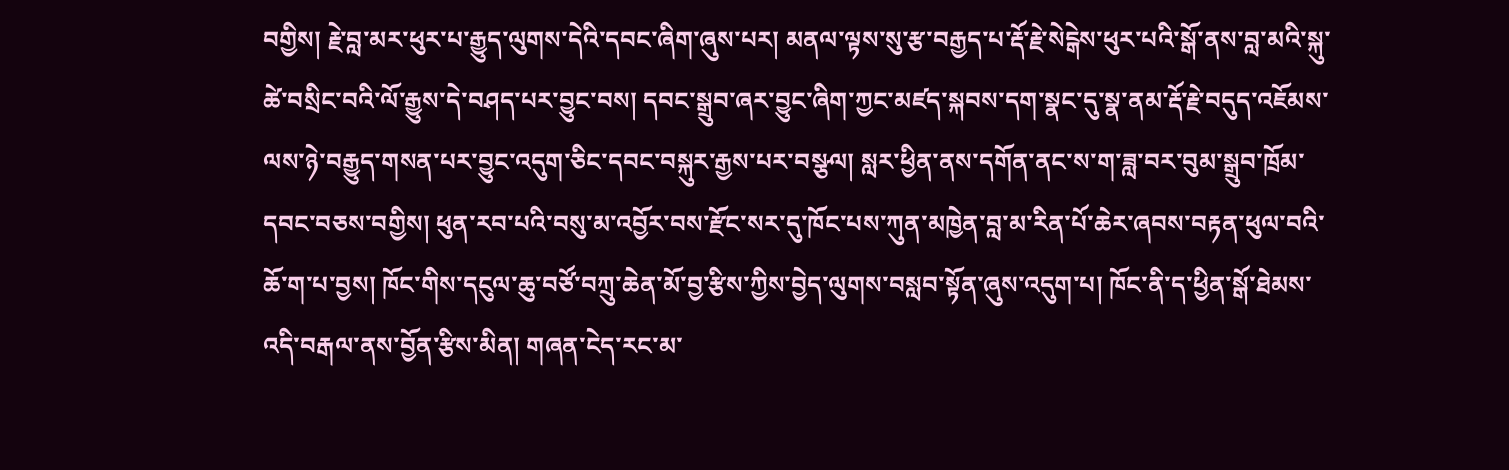བགྱིས། རྗེ་བླ་མར་ཕུར་པ་རྒྱུད་ལུགས་དེའི་དབང་ཞིག་ཞུས་པར། མནལ་ལྟས་སུ་རྩ་བརྒྱད་པ་རྡོ་རྗེ་སེངྒེས་ཕུར་པའི་སྒོ་ནས་བླ་མའི་སྐུ་ཚེ་བསྲིང་བའི་ལོ་རྒྱུས་དེ་བཤད་པར་བྱུང་བས། དབང་སྒྲུབ་ཞར་བྱུང་ཞིག་ཀྱང་མཛད་སྐབས་དག་སྣང་དུ་སྣ་ནམ་རྡོ་རྗེ་བདུད་འཇོམས་ལས་ཉེ་བརྒྱུད་གསན་པར་བྱུང་འདུག་ཅིང་དབང་བསྐུར་རྒྱས་པར་བསྩལ། སླར་ཕྱིན་ནས་དགོན་ནང་ས་ག་ཟླ་བར་བུམ་སྒྲུབ་ཁྲོམ་དབང་བཅས་བགྱིས། ཕུན་རབ་པའི་བསུ་མ་འབྱོར་བས་རྫོང་སར་དུ་ཁོང་པས་ཀུན་མཁྱེན་བླ་མ་རིན་པོ་ཆེར་ཞབས་བརྟན་ཕུལ་བའི་ཆོ་ག་པ་བྱས། ཁོང་གིས་དངུལ་ཆུ་བཙོ་བཀྲུ་ཆེན་མོ་བྱ་རྩིས་ཀྱིས་བྱེད་ལུགས་བསླབ་སྟོན་ཞུས་འདུག་པ། ཁོང་ནི་ད་ཕྱིན་སྒོ་ཐེམས་འདི་བརྒལ་ནས་བྱོན་རྩིས་མིན། གཞན་ངེད་རང་མ་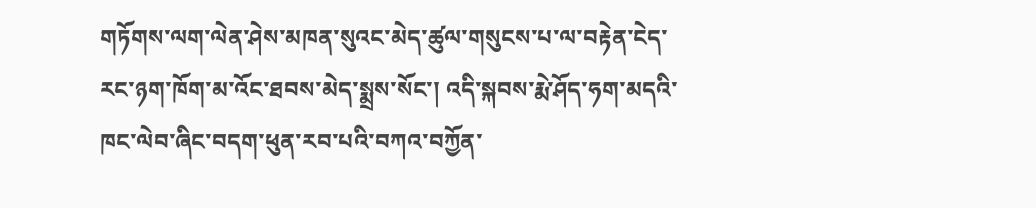གཏོགས་ལག་ལེན་ཤེས་མཁན་སུའང་མེད་ཚུལ་གསུངས་པ་ལ་བརྟེན་ངེད་རང་ཉག་ཁོག་མ་འོང་ཐབས་མེད་སྨྲས་སོང་། འདི་སྐབས་རྨེ་ཤོད་ཧག་མདའི་ཁང་ལེབ་ཞིང་བདག་ཕུན་རབ་པའི་བཀའ་བཀྱོན་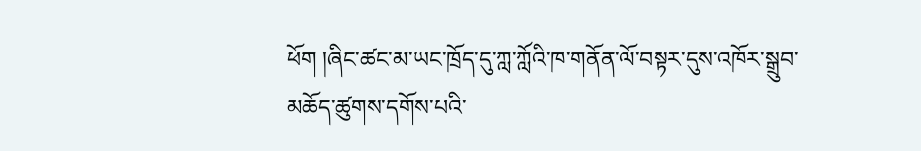ཕོག །ཞིང་ཚང་མ་ཡང་ཁྲོད་དུ་ཀླ་ཀློའི་ཁ་གནོན་ལོ་བསྟར་དུས་འཁོར་སྒྲུབ་མཆོད་ཚུགས་དགོས་པའི་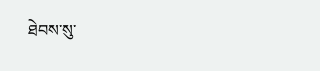ཐེབས་སུ་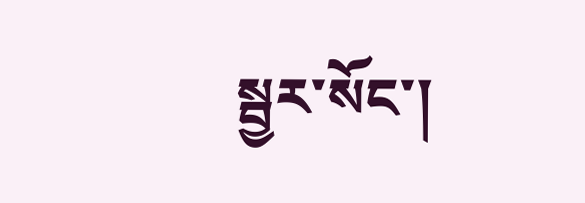སྦྱར་སོང་།